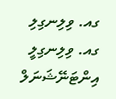ގއ. ވިލިނގިލި
ގއ. ވިލިނގިލީ އިންޓަނޭޝަނަލް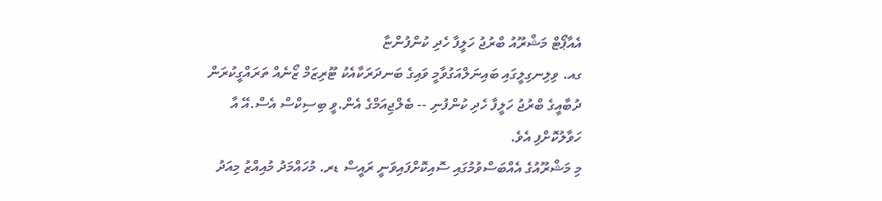އެއާޕޯޓް މަޝްރޫއު ބްރުޖު ހަލީފާ ހެދި ކުންފުންޏާ
ގއ. ވިލިނގިލީގައި ބައިނަލްއަގުވާމީ ވައިގެ ބަނދަރަކާއެކު ޓޫރިޒަމް ޒޯނެއް ތަރައްގީކުރަން ދުބާއީގެ ބްރުޖު ހަލީފާ ހެދި ކުންފުނި -- ބެލްޖިއަމްގެ އެން.ވީ ބިސިކްސް އެސް.އޭ އާ ހަވާލުކޮށްފި އެވެ.
މި މަޝްރޫއުގެ އެއްބަސްވުމުގައި ސޮއިކޮށްފައިވަނީ ރައީސް ޑރ. މުހައްމަދު މުއިއްޒު މިއަދު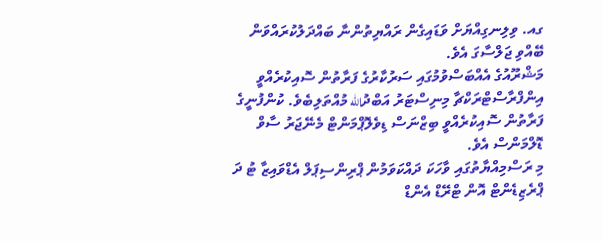ގއ. ވިލިނގިއްޔަށް ވަޑައިގެން ރައްޔިތުންނާ ބައްދަލުކުރައްވަން ބޭއްވި ޖަލްސާގަ އެވެ.
މަޝްރޫއުގެ އެއްބަސްވުމުގައި ސަރުކާރުގެ ފަރާތުން ސޮއިކުރެއްވީ އިންފްރާސްޓްރަކްޗާ މިނިސްޓަރު އަބްދުالله މުއްތަލިބެވެ. ކުންފުނީގެ ފަރާތުން ސޮއިކުރެއްވީ ބިޒްނަސް ޑިވެލޮޕްމަންޓް މެނޭޖަރު ސާވް ޑޮލްމަންސް އެވެ.
މި ރަސްމިއްޔާތުގައި ވާހަކަ ދައްކަވަމުން ޕްރިންސިޕަލް އެޑްވައިޒާ ޓު ދަ ޕްރެޒިޑެންޓް އޮން ޓްރޭޑް އެންޑް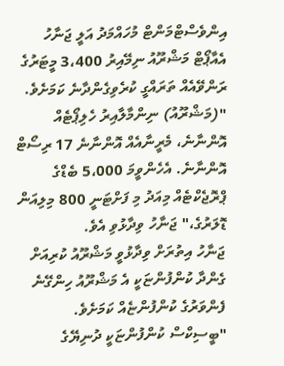އިންވެސްޓްމަންޓް މުހައްމަދު އަލީ ޖަނާހު އެއާޕޯޓް މަޝްރޫއު ނިމޭއިރު 3،400 މީޓަރުގެ ރަންވޭއެއް ތަރައްގީ ކުރެވިގެންދާނެ ކަމަށެވެ.
"(މަޝްރޫއު) ނިންމާލާއިރު ހެލިޕޯޓެއް އޮންނާނެ، މެރީނާއެއް އޮންނާނެ 17 ރިސޯޓް އޮންނާނެ. އެހެންވީމަ 5،000 ބެޑްގެ ޕްރޮޖެކްޓެއް މިއަދު މި ފަށްޓަނީ 800 މިލިއަން ޑޮލަރުގެ،" ޖަނާހު ވިދާޅުވި އެވެ.
ޖަނާހު އިތުރަށް ވިދާޅުވީ މަޝްރޫއު ކުރިއަށް ގެންދާ ކުންފުންޏަކީ އެ މަޝްރޫއު ހިންގޭނެ ފެންވަރުގެ ކުންފުންޏެއް ކަމަށެވެ.
"ބީސިކްސް ކުންފުންޏަކީ ދުނިޔޭގެ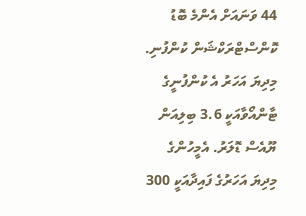44 ވަނައަށް އެންމެ ބޮޑު ކޮންސްޓްރަކްޝަން ކުންފުނި. މިދިޔަ އަހަރު އެ ކުންފުނީގެ ޓާންއޯވާއަކީ 3.6 ބިލިއަން ޔޫއެސް ޑޮލަރު. އެމީހުންގެ މިދިޔަ އަހަރުގެ ފައިދާއަކީ 300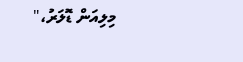މިލިއަން ޑޮލަރު،"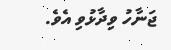ޖަނާހު ވިދާޅުވި އެވެ.